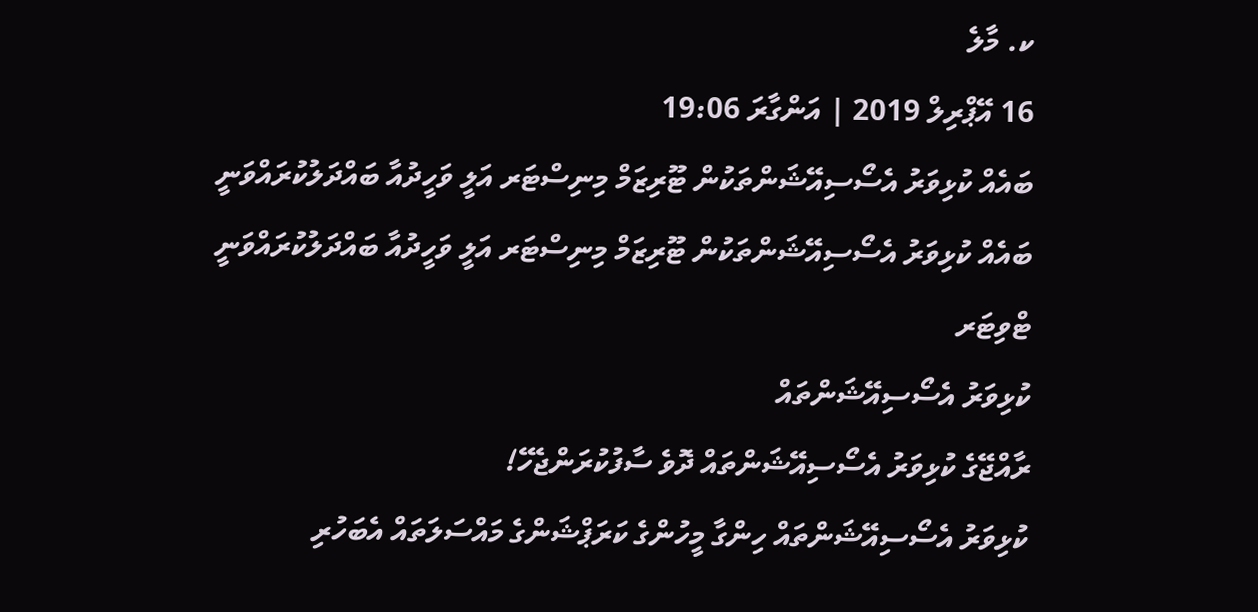ކ. މާލެ
16 އޭޕްރިލް 2019 | އަންގާރަ 19:06
ބައެއް ކުޅިވަރު އެސޯސިއޭޝަންތަކުން ޓޫރިޒަމް މިނިސްޓަރ އަލީ ވަހީދުއާ ބައްދަލުކުރައްވަނީ
ބައެއް ކުޅިވަރު އެސޯސިއޭޝަންތަކުން ޓޫރިޒަމް މިނިސްޓަރ އަލީ ވަހީދުއާ ބައްދަލުކުރައްވަނީ
ޓްވިޓަރ
ކުޅިވަރު އެސޯސިއޭޝަންތައް
ރާއްޖޭގެ ކުޅިވަރު އެސޯސިއޭޝަންތައް ދޮވެ ސާފުކުރަންޖެހޭ!
ކުޅިވަރު އެސޯސިއޭޝަންތައް ހިންގާ މީހުންގެ ކަރަޕްޝަންގެ މައްސަލަތައް އެބަހުރި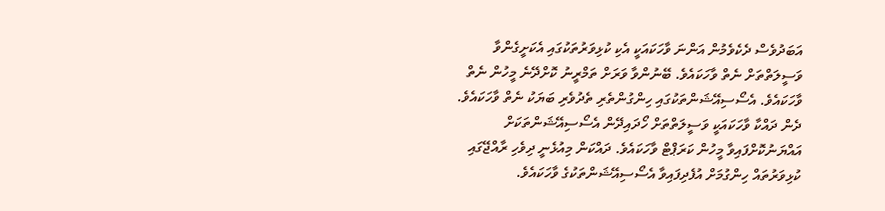އަބަދުވެސް ދެކެވެމުން އަންނަ ވާހަކައަކީ އެކި ކުޅިވަރުތަކުގައި އެކަށީގެންވާ ވަސީލަތްތަށް ނެތް ވާހަކައެވެ. ބޭނުންވާ ވަރަށް ތަމްރީނު ކޮށްދޭނެ މީހުން ނެތް ވާހަކައެވެ. އެސޯސިއޭޝަންތަކުގައި ހިންގުންތެރި ތެދުވެރި ބަޔަކު ނެތް ވާހަކައެވެ. ދެން ދައްކާ ވާހަކައަކީ ވަސީލަތްތަށް ހޯދައިދޭން އެސޯސިއޭޝަންތަކަށް އައްޔަނުކޮށްފައިވާ މީހުން ކަރަޕްޓް ވާހަކައެވެ. ދައްކަން މިއުޅެނީ ދިވެހި ރާއްޖޭގައި ކުޅިވަރުތައް ހިންގުމަށް އުފެދިފައިވާ އެސޯސިއޭޝަންތަކުގެ ވާހަކައެވެ.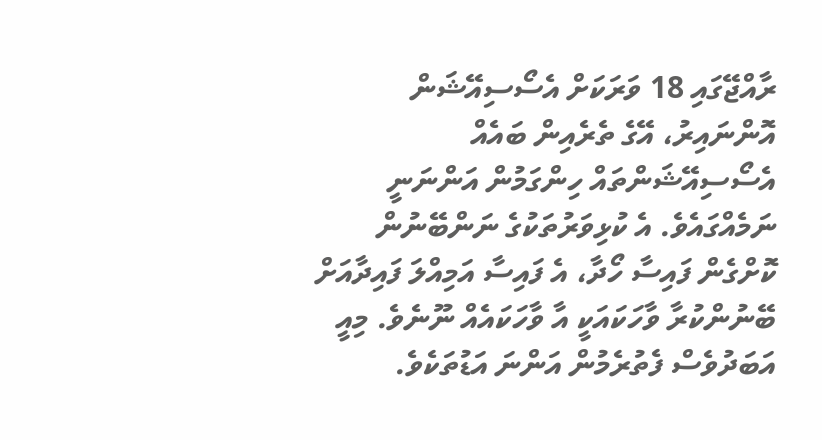ރާއްޖޭގައި 18 ވަރަކަށް އެސޯސިއޭޝަން އޮންނައިރު، އޭގެ ތެރެއިން ބައެއް އެސޯސިއޭޝަންތައް ހިންގަމުން އަންނަނީ ނަމެއްގައެވެ. އެ ކުޅިވަރުތަކުގެ ނަންބޭނުން ކޮށްގެން ފައިސާ ހޯދާ، އެ ފައިސާ އަމިއްލަ ފައިދާއަށް ބޭނުންކުރާ ވާހަކައަކީ އާ ވާހަކައެއް ނޫނެވެ. މިއީ އަބަދުވެސް ފެތުރެމުން އަންނަ އަޑުތަކެވެ.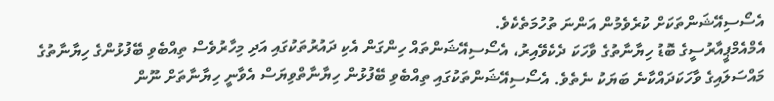އެސޯސިއޭޝަންތަކަށް ކުރެވެމުން އަންނަ ތުހުމަތެކެވެ.
އެމްއެމްޕީއާރުސީގެ ބޮޑު ހިޔާނާތުގެ ވާހަކަ ދެކެވޭއިރު، އެސޯސިއޭޝަންތައް ހިންގަން އެކި ދައުރުތަކުގައި އަދި މިހާރުވެސް ތިއްބެވި ބޭފުޅުންގެ ހިޔާނާތުގެ މައްސަލައިގެ ވާހަކަދައްކާނެ ބަޔަކު ނެތެވެ. އެސޯސިއޭޝަންތަކުގައި ތިއްބެވި ބޭފުޅުން ހިޔާނާތްވިޔަސް އެވާނީ ހިޔާނާތަށް ނޫން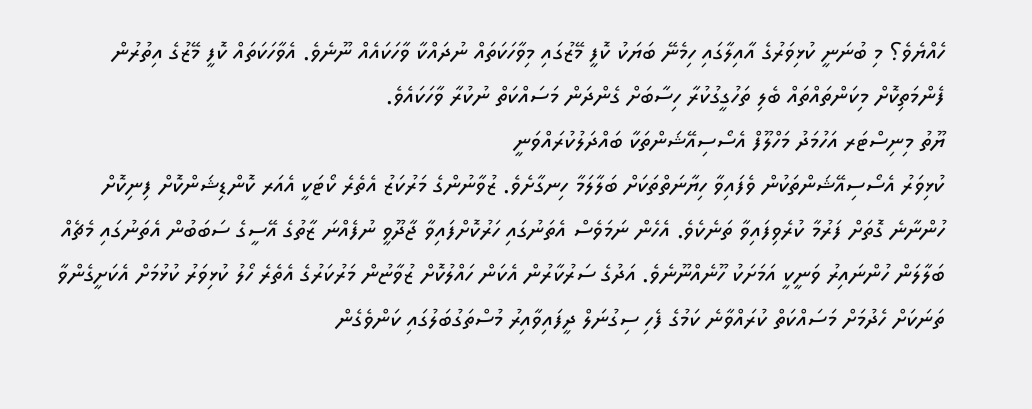ހެއްޔެވެ؟ މި ބުނަނީ ކުޅިވަރުގެ އާއިލާގައި ހިމެނޭ ބަޔަކު ކޮފީ މޭޒުގައި މިވާހަކަތައް ނުދައްކާ ވާހަކައެއް ނޫނެވެ. އެވާހަކަތައް ކޮފީ މޭޒުގެ އިތުރުން ފެންމަތިކޮށް މިކަންތައްތައް ބެލި ތަހުގީގުކުރާ ހިސާބަށް ގެންދަން މަސައްކަތް ނުކުރާ ވާހަކައެވެ.
ޔޫތު މިނިސްޓަރ އަހުމަދު މަހްލޫފް އެސޯސިއޭޝަންތަކާ ބައްދަލުކުރައްވަނީ
ކުޅިވަރު އެސޯސިއޭޝަންތަކުން ވެފައިވާ ހިޔާނަތްތަކަށް ބަލާލަމާ ހިނގާށެވެ. ޒުވާނުންގެ މަރުކަޒު އެތެރެ ކޯޓަކީ އެއަރ ކޮންޑިޝަންކޮށް ފިނިކޮށް ހުންނާނެ ގޮތަށް ފަރުމާ ކުރެވިފައިވާ ތަނެކެވެ. އެހެން ނަމަވެސް އެތަނުގައި ހަރުކޮށްފައިވާ ޖާދޫވީ ނުފެއްނަ ޒާތުގެ އޭސީގެ ސަބަބުން އެތަނުގައި މެޗެއް ބަލާލަން ހުންނައިރު ވަނީކީ އަމަށަކު ހޫނެއްނޫނެވެ. އަދުގެ ސަރުކާރުން އެކަން ހައްލުކޮށް ޒުވާޏުން މަރުކަރުގެ އެތެރެ ހޯލު ކުޅިވަރު ކުޅުމަށް އެކަށީގެންވާ ތަނަކަށް ހެދުމަށް މަސައްކަތް ކުރައްވާނެ ކަމުގެ ފެހި ސިގުނަލް ދީފައިވާއިރު މުސްތަގުބަލުގައި ކަންވެގެން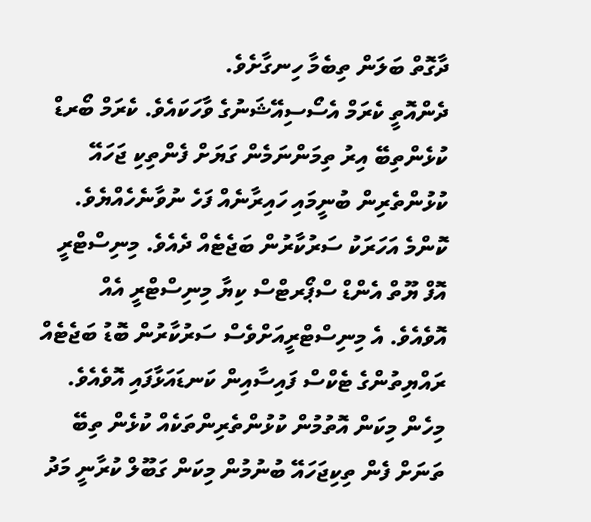ދާގޮތް ބަލަން ތިބެމާ ހިނގާށެވެ.
ދެންއޮތީ ކެރަމް އެސޯސިއޭޝަނުގެ ވާހަކައެވެ. ކެރަމް ބޯރޑް ކުޅެންތިބޭ އިރު ތިމަންނަމެން ގަޔަށް ފެންތިކި ޖަހައޭ ކުޅުންތެރިން ބުނީމައި ހައިރާނެއް ފަހެ ނުވާނެހެއްޔެވެ. ކޮންމެ އަހަރަކު ސަރުކާރުން ބަޖެޓެއް ދެއެވެ. މިނިސްޓްރީ އޮފް ޔޫތް އެންޑް ސްޕޯރޓްސް ކިޔާ މިނިސްޓްރީ އެއް އޮވެއެވެ. އެ މިނިސްޓްރީއަށްވެސް ސަރުކާރުން ބޮޑު ބަޖެޓެއް ރައްޔިތުންގެ ޓެކްސް ފައިސާއިން ކަނޑައަޅާފައި އޮވެއެވެ. މިހެން މިކަން އޮތުމުން ކުޅުންތެރިންތަކެއް ކުޅެން ތިބޭ ތަނަށް ފެން ތިކިޖަހައޭ ބުނުމުން މިކަން ގަބޫލް ކުރާނީ މަދު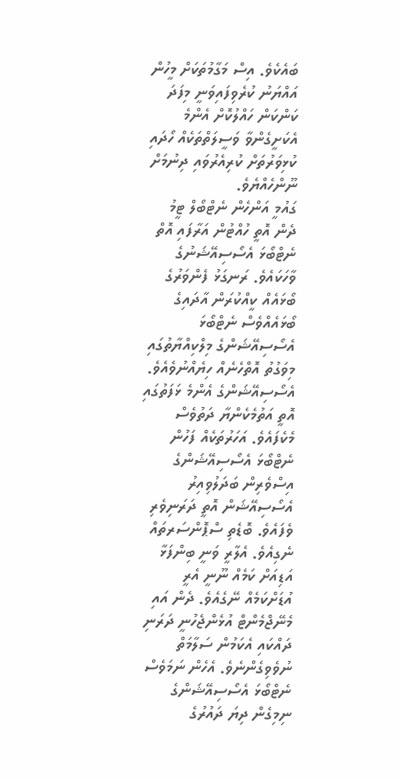ބައެކެވެ. އިސް މަގާމުތަކަށް މީހުން އައްޔަނު ކުރެވިފައިވަނީ މިފަދަ ކަންކަން ހައްލުކޮށް އެންމެ އެކަށީގެންވާ ވަސީލަތްތަކެއް ހޯދައި ކުޅިވަރުތަށް ކުރިއެރުވައި ދިނުމަށް ނޫންހެއްޔެވެ.
ގައުމީ އަންހެން ނެޓްބޯލް ޓީމު
ދެން އޮތީ ހުއްޓުން އަރާފައި އޮތް ނެޓްބޯޅަ އެސޯސިއޭޝަނުގެ ވާހަކައެވެ. ރަނގަޅު ފެންވަރުގެ ބޯޅައެއް ކީއްކުރަން އާދައިގެ ބޯޅައެއްވެސް ނެޓްބޯޅަ އެސޯސިއޭޝަންގެ މިލްކިއްޔާތުގައި މިވަގުތު އޮތްހެނެއް ހިޔެއްނުވެއެވެ. އެސޯސިއޭޝަންގެ އެންމެ ޅަފަތުގައި އޮތީ އަތުމެކެންޔާ ދަތުވެސް މެކެފައެވެ. އަހަރުތަކެއް ފަހުން ނެޓްބޯޅަ އެސޯސިއޭޝަންގެ އިސްވެރިން ބަދަލުވިއިރު އެސޯސިއޭޝަން އޮތީ ދަރަނިވެރި ވެފައެވެ. ބޮޑެތި ސްޕޮންސަރތައް ނެގިއެވެ. އެލާރީ ވަނީ ބިންފަޅާ އަޑިއަށް ކަމެއް ނޫނީ އެރީ އުޑަށްކަމެއް ނޭގެއެވެ. ދެން އައި މެނޭޖްމެންޓް އުޅެންޖެހުނީ ދަރަނި ދައްކައި އެކަމުން ސަލާމަތް ނުވެވިގެންނެވެ. އެހެން ނަމަވެސް ނެޓްބޯޅަ އެސޯސިއޭޝަންގެ ނިމިގެން ދިޔަ ދައުރުގެ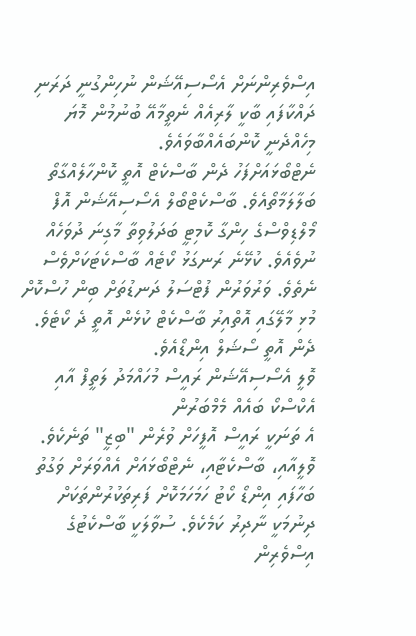އިސްވެރިންނަށް އެސޯސިއޭޝަން ނުހިންގުނީ ދަރަނި ދައްކާފައި ބާކީ ލާރިއެއް ނެތީމާއޭ ބުނުމުން މޮޔަ މިހެއްދެނީ ކޮންބައެއްބާވައެވެ.
ނެޓްބޯޅައަށްފަހު ދެން ބާސްކެޓް އޮތީ ކޮންހާލެއްގާތޯ ބަލާލަމާތޯއެވެ. ބާސްކެޓްބޯލް އެސޯސިއޭޝަން އޮފް މޯލްޑިވްސްގެ ހިންގާ ކޮމިޓީ ބަދަލުވިތާ މާގިނަ ދުވަހެއް ނުވެއެވެ. ކުޅޭނެ ރަނގަޅު ކޯޓެއް ބާސްކެޓަކަށްވެސް ނެތެވެ. ވަރުވަރުން ފުޓްސަލު ދަނޑުތަށް ބިން ހުސްކޮށް މުޅި މާލޭގައި އޮތްއިރު ބާސްކެޓް ކުޅެން އޮތީ ދެ ކޯޓެވެ. ދެން އޮތީ ސޯޝަލް އިންޑޯއެވެ.
ވޮލީ އެސޯސިއޭޝަން ރައީސް މުހައްމަދު ލަތީފް އާއި އެކްސްކޯ ބައެއް މެމްބަރުން
އެ ތަނަކީ ރައީސް އޮފީހަށް ވުރެން "ބިޒީ" ތަނެކެވެ. ވޮލީއާއި، ބާސްކެޓާއި، ނެޓްބޯޅައަށް އެއްވަރަށް ވަގުތު ބަހާފައި އިންޑޯ ކޯޓު ހަމަހަމަކޮށް ފަރިތަކުރުންތަކަށް ދިނުމަކީ ނާދިރު ކަމެކެވެ. ސުވާލަކީ ބާސްކެޓުގެ އިސްވެރިން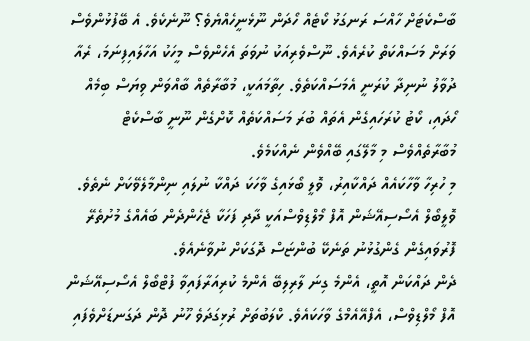ބާސްކެޓަށް ހާއްސަ ރަނގަޅު ކޯޓެއް ހޯދަން ނޫޅެނީހެއްޔެވެ؟ ނޫނެކެވެ. އެ ބޭފުޅުންވެސް ވަރަށް މަސައްކަތް ކުރެއެވެ. ނޫސްވެރިއަކު ނުވަތަ އެހެންވެސް މީހަކު އަހާލައިފިނަމަ، ރެއާ ދުވާލު ނުނިދާ ކުރަނީ އެމަސައްކަތެވެ. ހިތާމައަކީ، މުބާރާތެއް ބާއްވަން ވިޔަސް ބިމެއް ހޯދައި، ކޯޓު ކުރަހައިގެން އެތައް ބުރަ މަސައްކަތެއް ކޮށްގެން ނޫނީ ބާސްކެޓް މުބާރާތެއްވެސް މި މާލޭގައި ބޭއްވެން ނެއްކަމެވެ.
މި ހުރިހާ ވާހާކައެއް ދައްކާއިރު، ވޮލީ ބޯޅައިގެ ވާހަކަ ދައްކާ ނުލައި ނިންމާލެވޭކަށް ނެތެވެ. ވޮލީބޯލް އެސޯސިއޭޝަން އޮފް މޯލްޑިވްސްއަކީ ދާދި ފަހަކާ ޖެހެންދެން ބައެއްގެ މުށުތެރޭ ފޮރުވައިގެން ގެންގުޅުނު ތަނެކޭ ބުންޏަސް ދޮގަކަށް ނުވާނެއެވެ.
ދެން ދައްކަން އޮތީ، އެންމެ ގިނަ ލާރިލިބޭ އެންމެ ކުރިއަރާފައިވާ ފުޓްބޯލް އެސޯސިއޭޝަން އޮފް މޯލްޑިވްސް، އެފްއޭއެމްގެ ވާހަކައެވެ. ކްލަބުތަށް ރުޅިގަދަވެ ހޫނު ދޮން ދަގަނޑަށްވެފައި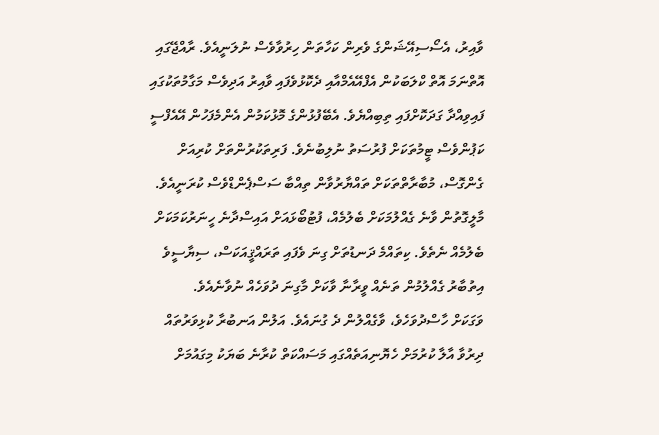ވާއިރު، އެސޯސިއޭޝަންގެ ވެރިން ކަހާތަން ހިރުވާވެސް ނުލަނީއެވެ. ރާއްޖޭގައި އޮތްނަމަ އޮތް ކްލަބަކުން އެފްއޭއެމްއާއި ދެކޮޅުވެފައި ވާއިރު އަދިވެސް މަގާމުތަކުގައި ފައިވިއްދާ ގަދަކޮށްފައި ތިބިއްޔެވެ. އެބޭފުޅުންގެ މޮޅުކަމުން އެންމެފަހުން އޭއެފްސީ ކަޕުންވެސް ޓީމުތަކަށް ފުރުސަތު ނުލިބުނެވެ. ފަރިތަކުރުންތަށް ކުރިއަށް ގެންގޮސް، މުބާރާތްތަކަށް ތައްޔާރުވާން ތިއްބާ ސަސްޕެންޑްވެސް ކުރަނީއެވެ. މާލީގޮތުން ވާނެ ގެއްލުމަކަށް ބެލުމެއް، ފުޓުބޯޅައަށް އައިސްދާނެ ހީނަރުކަމަކަށް ބެލުމެއް ނެތެވެ. ކިތައްމެ ދަނޑުތަށް ގިނަ ވެފައި ތަރައްޤީއަކަސް، ސިޔާސީވެ އިތުބާރު ގެއްލުމުން ތަނެއް ވީރާނާ ވާކަށް މާގިނަ ދުވަހެއް ނުވާނެއެވެ.
ވަގަކަށް ހާސްދުވަހެވެ، ވާގެއްލުން ދެ ގުނައެވެ. އަލުން އަނބުރާ ކުޅިވަރުތައް ދިރުވާ އާލާ ކުރުމަށް ހެޔޮނިއަތެއްގައި މަސައްކަތް ކުރާނެ ބަޔަކު މިގައުމަށް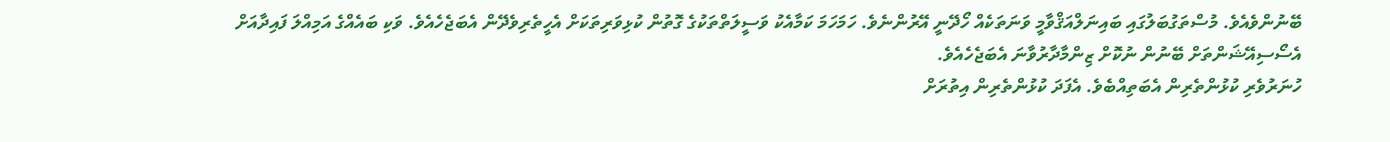ބޭނުންވެއެވެ. މުސްތަގުބަލުގައި ބައިނަލްއަޤްވާމީ ވަނަތަކެއް ހޯދޭނީ އޭރުންނެވެ. ހަމަހަމަ ކަމާއެކު ވަސީލަތްތަކުގެ ގޮތުން ކުޅިވަރިތަކަށް އެހީތެރިވެދޭން އެބަޖެހެއެވެ. ވަކި ބައެއްގެ އަމިއްލަ ފައިދާއަށް އެސޯސިއޭޝަންތަށް ބޭނުން ނުކޮށް ޒިންމާދާރުވާނަ އެބަޖެހެއެވެ.
ހުނަރުވެރި ކުޅުންތެރިން އެބަތިއްބެވެ. އެފަދަ ކުޅުންތެރިން އިތުރަށް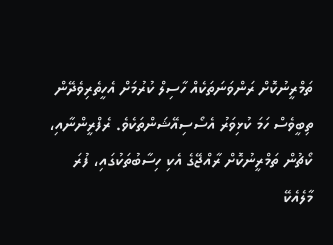ތަމްރީނުކޮށް ރަންވަނަތަކެއް ހާސިލް ކުރުމަށް އެހީތެރިވެދޭން ތިބީވެސް ހަމަ ކުޅިވަރު އެސޯސިއޭޝަންތަކެވެ. ރެފްރީންނާއި، ކޯޗުން ތަމްރީނުކޮށް ރާއްޖޭގެ އެކި ހިސާބުތަކުގައި، ފުރަ މާލެއެކޭ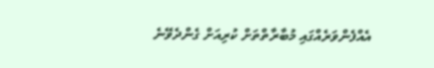އެއްފެންވަރެއްގައި މުބާރާތްތަށް ކުރިއަށް ގެންދެވޭނެ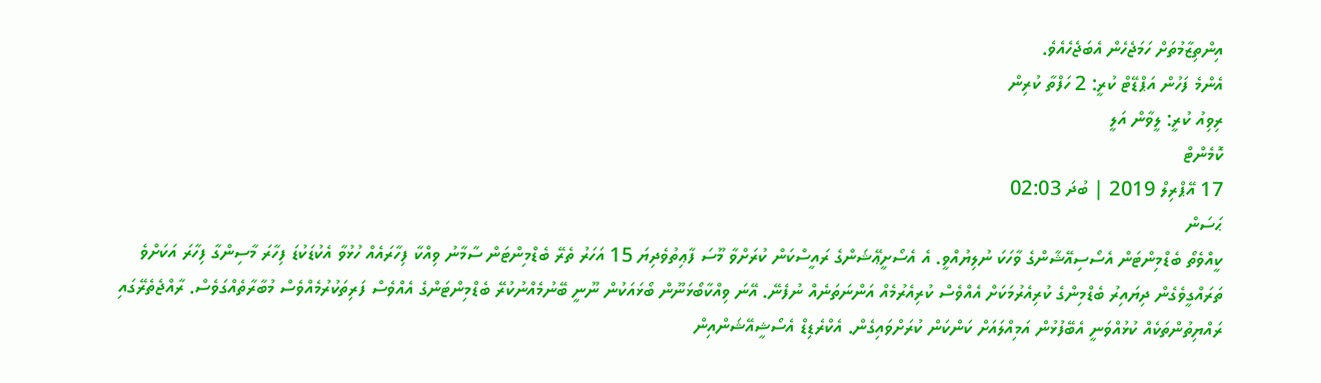އިންތިޒާމުތަށް ހަމަޖެހެން އެބަޖެހެއެވެ.
އެންމެ ފަހުން އަޕްޑޭޓް ކުރީ: 2 ހަފްތާ ކުރިން
ރިވިއު ކުރީ: ލީވާން އަލީ
ކޮމެންޓް
17 އޭޕްރިލް 2019 | ބުދަ 02:03
ޙަސަން
ކީއްވެތޯ ބެޑްމިންޓަން އެސޯސިއޭޝާންގެ ވާހަކަ ނުލިޔުއްވީ. އެ އެސޯށީޢޭޝަންގެ ރައީސްކަން ކުރަށްވާ މޫސަ ފާޢިތުވެދިޔަ 15 އަހަރު ތެރޭ ބެޑްމިންޓަން ސާމާނު ވިއްކާ ފިހާރައެއް ހުޅުވާ އެކުޑަކުޑަ ފިހާރަ މާސިންގާ ފިހާރަ އަކަށްވެ ތަރައްގީވެގެން ދިޔައިރު ބެޑްމިންގެ ކުރިއެރުމަކަށް އެއްވެސް ކުރިއެރުމެއް އަންނަތަނެއް ނުފެނޭ. އޭނަ ވިއްކާބޯޅަނޫން ބޯޅައަކުން ނޫނީ ބޭނުމެއްނުކުރޭ ބެޑްމިންޓަންގެ އެއްވެސް ފަރިތަކުރުމެއްވެސް މުބާރާތެއްގަވެސް. ރާއްޖެތެރޭގައި ރައްޔިތުންތަކެއް ކުޅުއްވަނީ އެބޭފުޅުން އަމިއްލައަށް ކަންކަން ކުރަށްވައިގެން. އެކްރެޑިޑް އެސޯޝީއޭޝަންއިން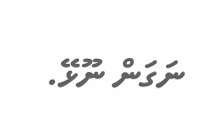ނަގަން ނޫޅޭ.